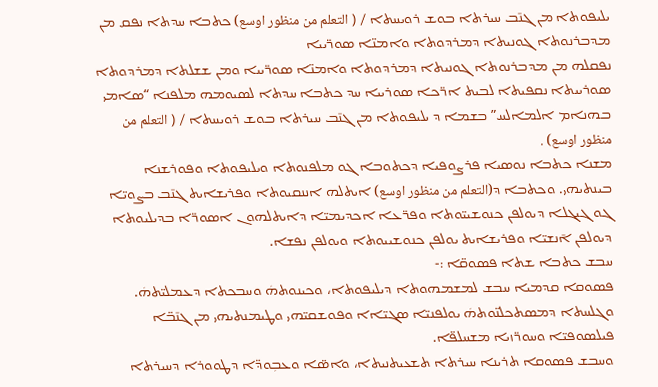ܝܠܝܦܘܬܐ ܡܢ ܓܢ̄ܒ ܚܝܪܬܐ ܒܘܫ ܪܘܝܚܬܐ / ( التعلم من منظور اوسع) ܟܬܒܐ ܚܕܬܐ ܢܦܩ ܡܢ ܡܕܒܪܢܘܬܐ ܓܘܢܝܬܐ ܕܡܪܕܘܬܐ ܘܐܡܢ̈ܐ ܣܘܪ̈ܝܝܐ
ܢܦܩܠܗ ܡܢ ܡܕܒܪܢܘܬܐ ܓܘܢܝܬܐ ܕܡܪܕܘܬܐ ܘܐܡܢ̈ܐ ܣܘܪ̈ܝܝܐ ܘܡܢ ܫܫܠܬܐ ܕܡܪܕܘܬܐ ܣܘܪܝܝܬܐ ܢܩܦܝܬܐ ܠܒܝܬ ܐܪ̈ܟܐ ܣܘܪܝܝܐ ܚܕ ܟܬܒܐ ܚܕܬܐ ܠܣܝܘܡܗ ܡܠܦܢܐ “ܣܐܡܝ ܒܗܢܐܡ ܐܠܡܐܠܚ” ܒܫܡܐ ܕ ܝܠܝܦܘܬܐ ܡܢ ܓܢ̄ܒ ܚܝܪܬܐ ܒܘܫ ܪܘܝܚܬܐ / ( التعلم من منظور اوسع) .
ܡܫܢܐ ܟܬܒܐ ܢܘܣܝܐ ܦܪܨܘܦܝܐ ܕܟܬܘܒܐ ܓܘ ܡܠܦܢܘܬܐ ܘܝܠܝܦܘܬܐ ܘܦܘܪܫܢܐ ܒܝܢܬܝܗܝ. ܘܟܬܒܐ ܕ(التعلم من منظور اوسع) ܐܝܬܠܗ ܐܢܢܩܝܘܬܐ ܘܦܪܝܫܐܝܬ ܓܢ̄ܒ ܒܨܘܝ̈ܐ ܓܘ ܓܝܓܠܐ ܕܝܘܠܦܢ ܟܢܘܫܝܝ̈ܘܬܐ ܘܦܪ̈ܥܐ ܐܟܕܝܡܝ̈ܐ ܕܐܝܬܠܗܘܢ ܐܣܘܪ̈ܐ ܒܕܝܠܝܘܬܐ ܕܝܘܠܦܢ ܐ̄ܢܫܝ̈ܐ ܘܦܪܝܫܐܝܬ ܝܘܠܦܢ ܟܢܘܫܝܝܘܬܐ ܘܝܘܠܦܢ ܢܦܫܐ.
ܚܒܫ ܟܬܒܐ ܫܬܐ ܦܣܘܩ̈ܐ :-
ܦܣܘܩܐ ܩܕܡܝܐ ܚܒܫ ܠܡܫܡܗܘܬܐ ܕܝܠܝܦܘܬܐ، ܘܟܝܢܘܬܗܿ ܘܚܒܟܬܐ ܕܥܡܠܝ̈ܬܗܿ. ܘܓܠܚܬܐ ܕܡܣܬܟܠܢ̈ܘܬܗܿ ܝܘܠܦܢܝ̈ܐ ܣܓܝ̈ܐܐ ܘܦܘܫܩܝ̈ܗܝ ܘܛܝܡܢܬܝܗܝ ܡܢ ܓܢ̄ܒ̈ܐ ܦܝܠܣܘܦܝ̈ܐ ܘܚܘܪ̈ܙܝܐ ܡܫܚܠܦ̈ܐ.
ܘܚܒܫ ܦܣܘܩܐ ܬܪܝܢܐ ܚܝܪܬܐ ܬܫܥܝܬܢܝܬܐ، ܘܐܣ̈ܐ ܘܥܒܼܘܕ̈ܐ ܕܛܘܘܪܐ ܕܚܝܪܬܐ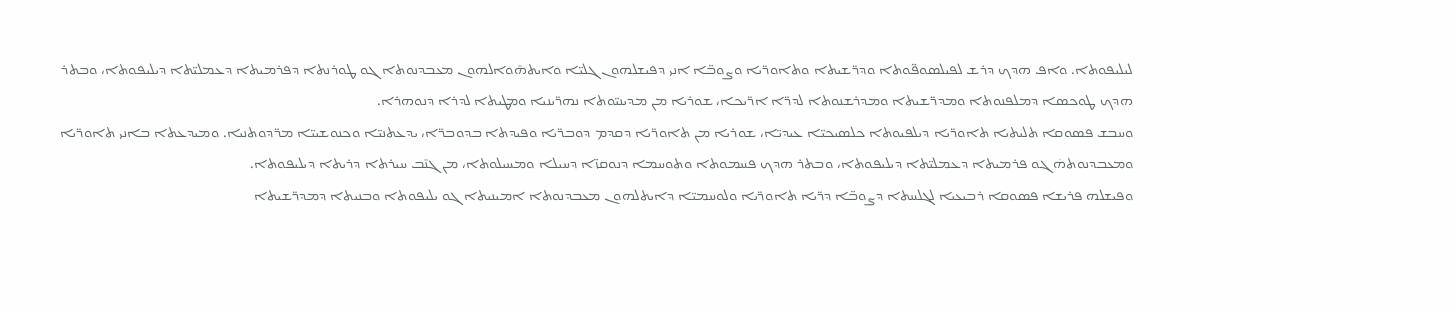ܠܝܠܝܦܘܬܐ. ܘܐܦ ܗܕܟ ܕܪܫ ܠܦܝܠܣܘܦ̈ܘܬܐ ܘܕܪ̈ܫܝܬܐ ܘܬܐܘܪ̈ܝܐ ܘܨܘܒ̈ܐ ܐܢܝ ܕܦܝܫܠܗܘܢ ܓܠܝ̈ܐ ܘܐܝܬܗ̄ܘܐܠܗܘܢ ܡܥܒܕܢܘܬܐ ܓܘ ܛܘܪܢܬܐ ܕܦܪܡܝܬܐ ܕܥܡܠܝ̈ܬܐ ܕܝܠܝܦܘܬܐ، ܘܒܬܪ ܗܕܟ ܛܘܟܣܐ ܕܡܠܦܢܘܬܐ ܘܡܕܪ̈ܫܝܬܐ ܘܡܕܪܫܢܘܬܐ ܠܕܪ̈ܐ ܐܪ̈ܝܟܐ، ܫܘܪܝܐ ܡܢ ܡܕܝܢܝ̈ܘܬܐ ܢܗܪ̈ܝܢܝܐ ܘܡܛܝܬܐ ܠܕܪܐ ܕܢܘܗܪܐ.
ܘܚܒܫ ܦܣܘܩܐ ܬܠܝܬܝܐ ܬܐܘܪ̈ܝܐ ܕܝܠܦܝܘܬܐ ܟܠܣܝܟܝ̈ܐ ܥܝܕܝ̈ܐ، ܫܘܪܝܐ ܡܢ ܬܐܘܪ̈ܝܐ ܕܩܕܡ ܕܘܒܪ̈ܝܐ ܘܦܝܕܬܐ ܒܕܘܒܪ̈ܐ، ܝܕܥܬܢܝ̈ܐ ܘܟܢܘܫܝܝ̈ܐ ܡܪ̈ܕܘܬܢܝܐ. ܘܡܝܕܥܬܐ ܒܐܢܝ ܬܐܘܪ̈ܝܐ ܘܡܥܒܕܢܘܬܗܿ ܓܘ ܦܪܡܝܬܐ ܕܥܡܠܝ̈ܬܐ ܕܝܠܝܦܘܬܐ، ܘܒܬܪ ܗܕܟ ܦܚܡܘܬܐ ܘܬܘܚܡܐ ܕܢܘܩܙ̈ܐ ܕܚܝܠܐ ܘܡܚܝܠܘܬܐ، ܡܢ ܓܢ̄ܒ ܚܝܪܬܐ ܕܪܝܬܐ ܕܝܠܝܦܘܬܐ.
ܘܦܝܫܠܗ ܦܪܝܫܐ ܦܣܘܩܐ ܪܒܝܥܝܐ ܠܓܠܚܬܐ ܕܨܘܒ̈ܐ ܕܪ̈ܝܐ ܬܐܘܪ̈ܝܐ ܘܠܘܚܡܝ̈ܐ ܕܐܝܬܠܗܘܢ ܡܥܒܕܢܘܬܐ ܐܡܝܢܝܬܐ ܓܘ ܝܠܝܦܘܬܐ ܘܒܢܝܬܐ ܕܡܕܪ̈ܫܝܬܐ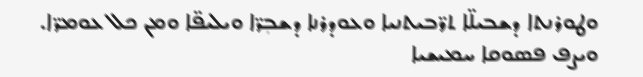ܘܛܘܪܢܬܐ ܕܫܒܝܠ̈ܐ ܬܪ̈ܒܝܬܢܝܐ ܘܥܘܕܪܢܐ ܕܫܒܼܪ̈ܐ ܘܝܠܝܦ̈ܐ ܘܡܢ ܟܠ ܥܘܡܪ̈ܐ.
ܘܝܨܦ ܦܣܘܩܐ ܚܡܝܫܝܐ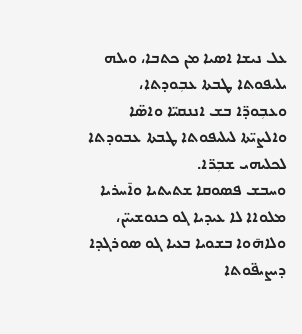ܥܠ ܢܝܫܐ ܐܣܝܐ ܡܢ ܟܬܒܐ، ܘܝܠܗ ܝܠܝܦܘܬܐ ܛܒܬܐ ܥܒܼܘܕܬܐ، ܘܥܒܼܘܕ̈ܐ ܒܫ ܐܢܢܩܝ̈ܐ ܘܐܣ̈ܐ ܘܐܠܨܝ̈ܬܐ ܠܝܠܝܦܘܬܐ ܛܒܬܐ ܥܒܘܕܬܐ ܠܟܠܝܗܝ ܫܒܼܪ̈ܐ.
ܘܚܒܫ ܦܣܘܩܐ ܫܬܝܬܝܐ ܘܐ̄ܚܪܝܐ ܡܠܘܐܐ ܠܐ ܥܝܕܝܐ ܓܘ ܟܢܘܫܝܝ̈ܢ، ܘܠܐܗ̄ܘܐ ܒܫܘܝܐ ܒܥܝܐ ܓܘ ܣܘܪܓܕܐ ܕܝܨܝܦ̈ܘܬܐ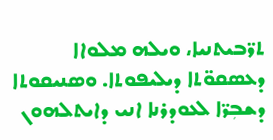ܬܪ̈ܒܝܬܢܝܐ، ܘܝܠܗ ܡܠܘܐܐ ܕܥܣܩܘ̈ܬܐ ܕܝܠܝܦܘܬܐ. ܘܣܢܝܩܘܬܐ ܕܫܒܼܪ̈ܐ ܠܥܘܕܪܢܐ ܐܢܝ ܕܐܝܬܠܗܘܢ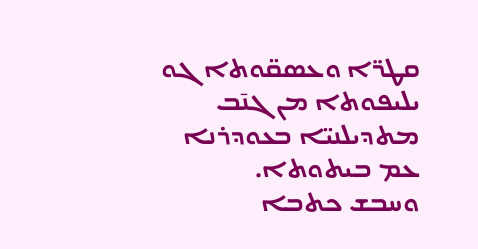ܩܛܪ̈ܐ ܘܥܣܩ̈ܘܬܐ ܓܘ ܝܠܝܦܘܬܐ ܡܢ ܓܢ̄ܒ ܡܬܕܝܠܢܝ̈ܐ ܒܥܘܕܪܢܐ ܥܡ ܒܝܬܘܬܐ.
ܘܚܒܫ ܟܬܒܐ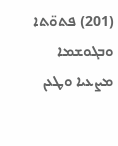(201) ܦܬܘ̈ܬܐ ܘܒܓܘܫܡܐ ܡܨܥܝܐ ܘܛܥܢ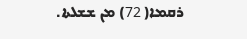ܪܩܡܐ( 72) ܡܢ ܫܫܠܬܐ.